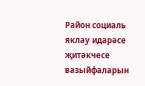Район социаль яклау идарәсе җитәкчесе вазыйфаларын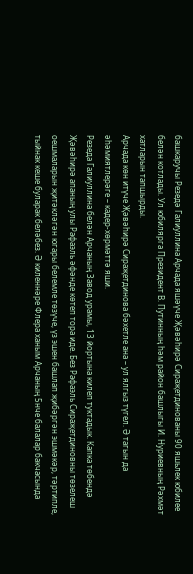башкаручы Резедә Галиуллина Арчада яшәүче Җәвәһирә Сираҗетдинованы 90 яшьлек юбилее белән котлады. Ул юбилярга Президент В. Путинның һәм район башлыгы И. Нуриевның Рәхмәт хатларын тапшырды.
Арчада көн итүче Җәвәһирә Сираҗетдинова бәхетле ана – ул ялгыз түгел. Ә тагын да әһәмиятлерәге – кадер-хөрмәттә яши.
Резеда Галиуллина белән Арчаның Завод урамы, 13 йортына килеп туктадык. Капка төбендә Җәвәһирә апаның улы Рафаэль әфәнде көтеп тора иде. Без Рафаэль Сираҗетдиновны төзелеш оешмаларын җитәкләгән югары белемле төзүче, үз эшен башлап җибәргән эшмәкәр, тәртипле, тыйнак кеше буларак беләбез. Ә киленнәре Флера ханым Арчаның 5нче балалар бакчасында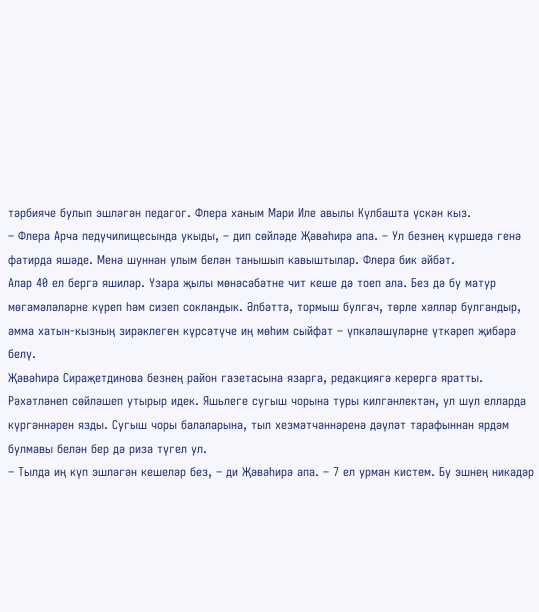тәрбияче булып эшләгән педагог. Флера ханым Мари Иле авылы Күлбашта үскән кыз.
– Флера Арча педучилищесында укыды, – дип сөйләде Җәвәһирә апа. – Ул безнең күршедә генә фатирда яшәде. Менә шуннан улым белән танышып кавыштылар. Флера бик әйбәт.
Алар 40 ел бергә яшиләр. Үзара җылы мөнәсәбәтне чит кеше дә тоеп ала. Без дә бу матур мөгамәләләрне күреп һәм сизеп сокландык. Әлбәттә, тормыш булгач, төрле хәлләр булгандыр, әмма хатын-кызның зирәклеген күрсәтүче иң мөһим сыйфат – үпкәләшүләрне үткәреп җибәрә белү.
Җәвәһирә Сираҗетдинова безнең район газетасына язарга, редакциягә керергә яратты. Рәхәтләнеп сөйләшеп утырыр идек. Яшьлеге сугыш чорына туры килгәнлектән, ул шул елларда күргәннәрен язды. Сугыш чоры балаларына, тыл хезмәтчәннәренә дәүләт тарафыннан ярдәм булмавы белән бер дә риза түгел ул.
– Тылда иң күп эшләгән кешеләр без, – ди Җәвәһирә апа. – 7 ел урман кистем. Бу эшнең никадәр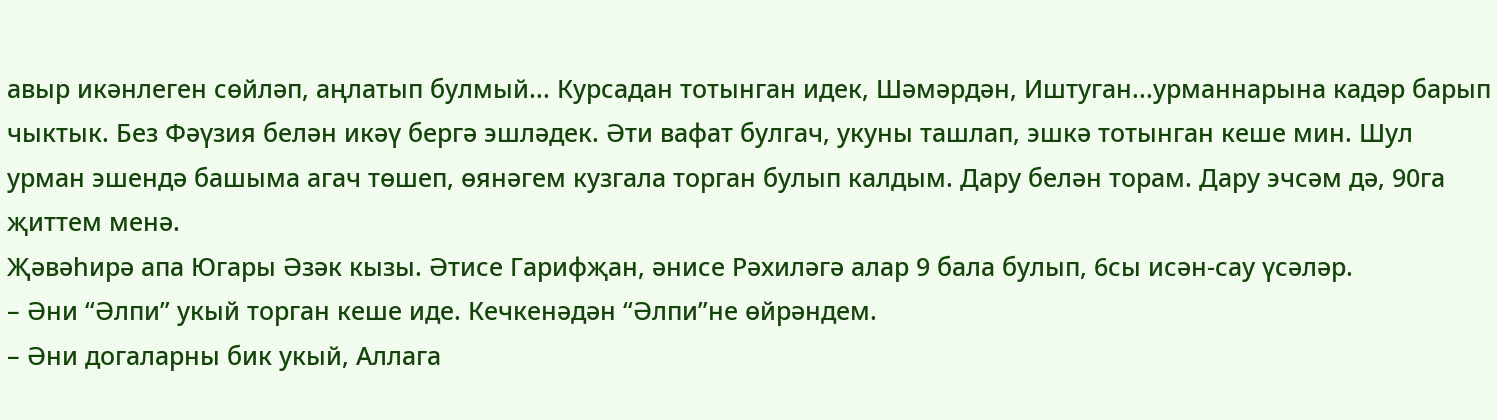авыр икәнлеген сөйләп, аңлатып булмый... Курсадан тотынган идек, Шәмәрдән, Иштуган...урманнарына кадәр барып чыктык. Без Фәүзия белән икәү бергә эшләдек. Әти вафат булгач, укуны ташлап, эшкә тотынган кеше мин. Шул урман эшендә башыма агач төшеп, өянәгем кузгала торган булып калдым. Дару белән торам. Дару эчсәм дә, 90га җиттем менә.
Җәвәһирә апа Югары Әзәк кызы. Әтисе Гарифҗан, әнисе Рәхиләгә алар 9 бала булып, 6сы исән-сау үсәләр.
– Әни “Әлпи” укый торган кеше иде. Кечкенәдән “Әлпи”не өйрәндем.
– Әни догаларны бик укый, Аллага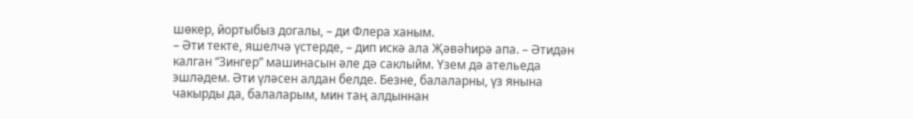шөкер, йортыбыз догалы, – ди Флера ханым.
– Әти текте, яшелчә үстерде, – дип искә ала Җәвәһирә апа. – Әтидән калган “Зингер” машинасын әле дә саклыйм. Үзем дә ательеда эшләдем. Әти үләсен алдан белде. Безне, балаларны, үз янына чакырды да, балаларым, мин таң алдыннан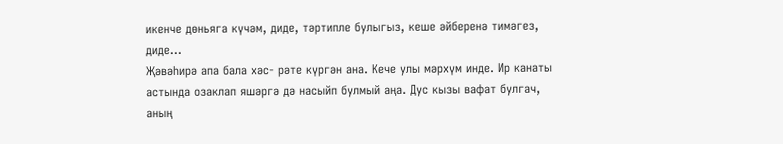икенче дөньяга күчәм, диде, тәртипле булыгыз, кеше әйберенә тимәгез, диде...
Җәвәһирә апа бала хәс- рәте күргән ана. Кече улы мәрхүм инде. Ир канаты астында озаклап яшәргә дә насыйп булмый аңа. Дус кызы вафат булгач, аның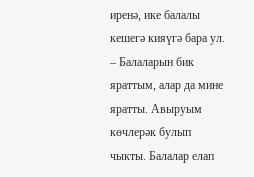иренә, ике балалы кешегә кияүгә бара ул.
– Балаларын бик яраттым, алар да мине яратты. Авыруым көчлерәк булып чыкты. Балалар елап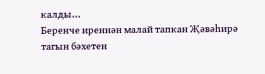калды...
Беренче иреннән малай тапкан Җәвәһирә тагын бәхетен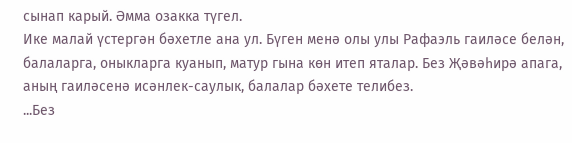сынап карый. Әмма озакка түгел.
Ике малай үстергән бәхетле ана ул. Бүген менә олы улы Рафаэль гаиләсе белән, балаларга, оныкларга куанып, матур гына көн итеп яталар. Без Җәвәһирә апага, аның гаиләсенә исәнлек-саулык, балалар бәхете телибез.
...Без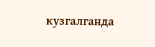кузгалганда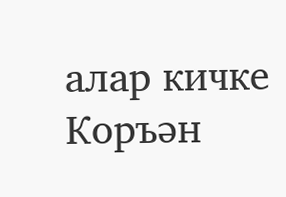алар кичке Коръән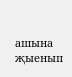ашына җыенып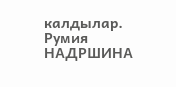калдылар.
Румия НАДРШИНА